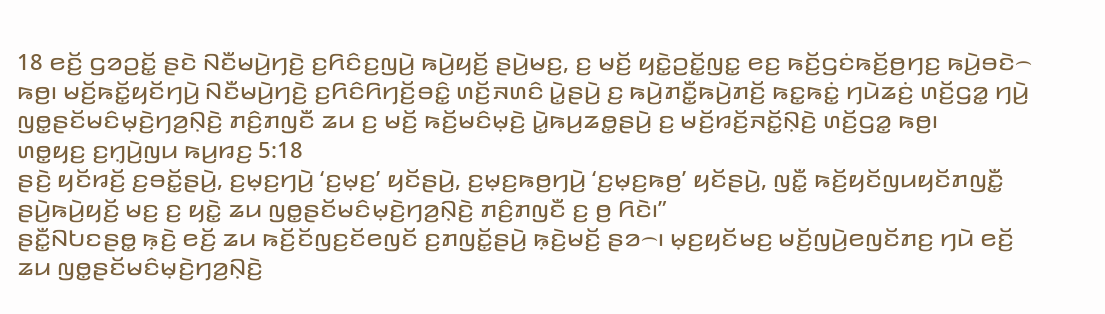18 ꤕꤢꤩ꤬ ꤞꤤꤑꤢꤩ꤭ ꤔꤢꤧ ꤡꤢꤪꤗꤣꤧ꤬ꤚꤢꤧ꤬ ꤢ꤬ꤖꤢꤨꤢ꤬ꤜꤣꤧ꤬ ꤒꤣꤧ꤬ꤟꤢꤩ꤬ ꤔꤣꤧ꤬ꤗꤢ꤬, ꤢ꤬ ꤗꤢꤩ꤬ ꤟꤢꤧ꤭ꤑꤢꤩ꤭ꤜꤢ꤭ ꤕꤢ꤬ ꤒꤢꤩ꤬ꤞꤢꤦꤒꤢꤩ꤬ꤥ꤬ꤚꤢ꤬ ꤒꤣꤧ꤬ꤋꤢꤧ꤮ ꤒꤥ꤬꤯ ꤗꤢꤩ꤬ꤒꤢꤩ꤭ꤟꤢꤩꤚꤣꤧ꤬ ꤡꤢꤪꤗꤣꤧ꤬ꤚꤢꤧ꤬ ꤢ꤬ꤖꤢꤨꤖꤚꤢꤩ꤬ꤋꤢꤨ꤭ ꤛꤢꤩ꤬ꤏꤛꤢꤨ ꤣꤧ꤭ꤔꤣꤧ꤬ ꤢ꤬ ꤒꤣꤧ꤬ꤊꤢꤪ꤭ꤒꤣꤧ꤬ꤊꤢꤩ꤬ ꤒꤢ꤭ꤒꤢꤦ꤭ ꤚꤣꤧꤘꤢꤦ꤬ ꤛꤢꤩ꤬ꤞꤤ꤭ ꤚꤣꤧ꤬ ꤜꤥ꤭ꤔꤢꤩꤗꤢꤨꤗ꤫ꤢꤧ꤬ꤚꤤ꤬ꤡ꤫ꤢꤧ꤬ ꤊꤢꤨ꤬ꤊꤜꤢꤪ ꤘꤣ ꤢ꤬ ꤗꤢꤩ꤬ ꤒꤢꤩ꤬ꤗꤢꤨꤗ꤫ꤢꤧ꤬ ꤣꤧ꤭ꤒꤣ꤬ꤘꤥ꤭ꤔꤣꤧ꤬ ꤢ꤬ ꤗꤢꤩ꤬ꤙꤢꤩ꤬ꤏꤢꤩ꤭ꤡ꤫ꤢꤧ꤬ ꤛꤢꤩ꤬ꤞꤤ꤭ ꤒꤥ꤬꤯
ꤛꤥ꤭ꤟꤢ꤬ ꤢ꤬ꤚ꤫ꤣꤧ꤬ꤜꤣ ꤒꤣ꤬ꤙꤢ꤬ 5:18
ꤔꤢꤧ꤬ ꤟꤢꤩꤙꤢꤩ꤬ ꤢ꤬ꤋꤢꤩ꤭ꤔꤣꤧ꤬, ꤢ꤬ꤗ꤫ꤢ꤬ꤚꤣꤧ꤬ ‘ꤢ꤬ꤗ꤫ꤢ꤬’ ꤟꤢꤩꤔꤣꤧ꤬, ꤢ꤬ꤗ꤫ꤢ꤬ꤒꤥ꤬ꤚꤣꤧ꤬ ‘ꤢ꤬ꤗ꤫ꤢ꤬ꤒꤥ꤬’ ꤟꤢꤩꤔꤣꤧ꤬, ꤜꤢꤪ꤭ ꤒꤢꤩ꤬ꤟꤢꤩꤜꤣꤟꤢꤩꤊꤜꤢꤪ꤭ ꤔꤣꤧ꤬ꤒꤣꤧ꤬ꤟꤢꤩ꤬ ꤗꤢ꤬ ꤢ꤬ ꤟꤢꤧ꤭ ꤘꤣ ꤜꤥ꤭ꤔꤢꤩꤗꤢꤨꤗ꤫ꤢꤧ꤬ꤚꤤ꤬ꤡ꤫ꤢꤧ꤬ ꤊꤢꤨ꤬ꤊꤜꤢꤪ ꤢ꤬ ꤥ꤬ ꤖꤢꤧ꤯”
ꤔꤢꤪ꤭ꤡꤝꤢꤔꤥ꤭ ꤒ꤫ꤢꤧ꤬ ꤕꤢꤩ꤬ ꤘꤣ ꤒꤢꤩ꤬ꤢꤩꤜꤢ꤬ꤢꤩꤕꤜꤢꤩ ꤢ꤬ꤊꤜꤢꤩ꤭ꤔꤣꤧ꤬ ꤒ꤫ꤢꤧ꤬ꤗꤢꤩ꤬ ꤔꤤ꤮꤯ ꤗ꤫ꤢ꤬ꤟꤢꤩꤗꤢ꤬ ꤗꤢꤩ꤬ꤜꤣꤧ꤬ꤕꤜꤢꤩꤊꤢ꤬ ꤚꤣꤧ ꤕꤢꤩ꤬ ꤘꤣ ꤜꤥ꤭ꤔꤢꤩꤗꤢꤨꤗ꤫ꤢꤧ꤬ꤚꤤ꤬ꤡ꤫ꤢꤧ꤬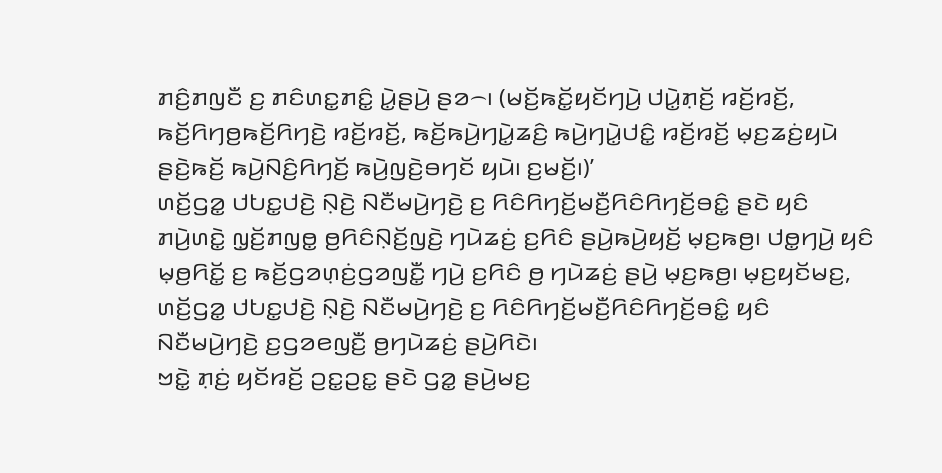ꤊꤢꤨ꤬ꤊꤜꤢꤪ ꤢ꤬ ꤊꤢꤨꤛꤢ꤭ꤊꤢꤨ꤭ ꤣꤧ꤭ꤔꤣꤧ꤬ ꤔꤤ꤮꤯ (ꤗꤢꤩ꤬ꤒꤢꤩ꤭ꤟꤢꤩꤚꤣꤧ꤬ ꤓꤣꤧ꤭ꤊ꤫ꤢꤩ꤬ ꤙꤢꤩ꤬ꤙꤢꤩ꤬, ꤒꤢꤩ꤬ꤖꤚꤥ꤬ꤒꤢꤩ꤬ꤖꤚꤢꤧ꤬ ꤙꤢꤩ꤬ꤙꤢꤩ꤬, ꤒꤢꤩ꤬ꤒꤣꤧ꤬ꤚꤣꤧ꤭ꤘꤢꤨ꤬ ꤒꤣꤧ꤬ꤚꤣꤧ꤭ꤓꤢꤨ꤭ ꤙꤢꤩ꤬ꤙꤢꤩ꤬ ꤗ꤫ꤢ꤬ꤘꤢꤦ꤬ꤟꤣꤧ ꤔꤢꤧ꤬ꤒꤢꤩ꤬ ꤒꤣꤧ꤬ꤡꤢꤨ꤬ꤖꤚꤢꤩ꤬ ꤒꤣꤧ꤬ꤜꤢꤧ꤬ꤋꤚꤢꤩ ꤟꤣꤧ꤯ ꤢ꤬ꤗꤢꤩ꤬꤯)’
ꤛꤢꤩ꤬ꤞꤤ꤭ ꤓꤝꤢ꤭ꤓꤢꤧ꤬ ꤡ꤫ꤢꤧ꤬ ꤡꤢꤪꤗꤣꤧ꤬ꤚꤢꤧ꤬ ꤢ꤬ ꤖꤢꤨꤖꤚꤢꤩ꤬ꤗꤢꤪ꤬ꤖꤢꤨꤖꤚꤢꤩ꤬ꤋꤢꤨ꤭ ꤔꤢꤧ ꤟꤢꤨ ꤊꤣꤧ꤬ꤛꤢꤧ꤭ ꤜ꤫ꤢꤩ꤬ꤊꤜꤥ꤭ ꤥ꤬ꤖꤢꤨꤡ꤫ꤢꤩ꤬ꤜꤢꤧ꤬ ꤚꤣꤧꤘꤢꤦ꤬ ꤢ꤬ꤖꤢꤨ ꤔꤣꤧ꤬ꤒꤣꤧ꤬ꤟꤢꤩ꤬ ꤗ꤫ꤢ꤬ꤒꤥ꤬꤯ ꤓꤥ꤭ꤚꤣꤧ꤬ ꤟꤢꤨ ꤗ꤫ꤥ꤬ꤖꤢꤩ꤭ ꤢ꤬ ꤒꤢꤩ꤬ꤞꤤꤛ꤫ꤢꤦ꤬ꤞꤤꤜꤢꤪ꤭ ꤚꤣꤧ꤬ ꤢ꤬ꤖꤢꤨ ꤥ꤬ ꤚꤣꤧꤘꤢꤦ꤬ ꤔꤣꤧ꤬ ꤗ꤫ꤢ꤬ꤒꤥ꤬꤯ ꤗ꤫ꤢ꤬ꤟꤢꤩꤗꤢ꤬, ꤛꤢꤩ꤬ꤞꤤ꤭ ꤓꤝꤢ꤭ꤓꤢꤧ꤬ ꤡ꤫ꤢꤧ꤬ ꤡꤢꤪꤗꤣꤧ꤬ꤚꤢꤧ꤬ ꤢ꤬ ꤖꤢꤨꤖꤚꤢꤩ꤬ꤗꤢꤪ꤬ꤖꤢꤨꤖꤚꤢꤩ꤬ꤋꤢꤨ꤭ ꤟꤢꤨ ꤡꤢꤪꤗꤣꤧ꤬ꤚꤢꤧ꤬ ꤢ꤬ꤞꤤꤕꤜꤢꤪ꤬ ꤥ꤬ꤚꤣꤧꤘꤢꤦ꤬ ꤔꤣꤧ꤬ꤖꤢꤧ꤯
ꤠꤢꤧ꤭ ꤊ꤫ꤢꤦ꤬ ꤟꤢꤩꤙꤢꤩ꤬ ꤑꤢ꤭ꤑꤢ꤭ ꤔꤢꤧ ꤞꤤ꤭ ꤔꤣꤧ꤬ꤗꤢ꤬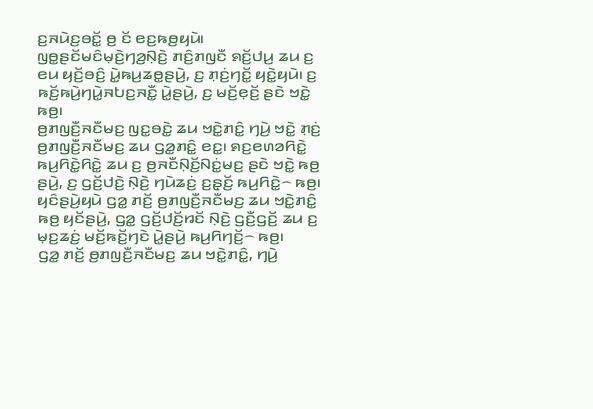ꤢ꤬ꤏꤣꤧꤢ꤬ꤋꤢꤩ꤭ ꤥ꤬ ꤢꤩ ꤕꤢ꤬ꤒꤥ꤬ꤟꤣꤧ꤯ ꤜꤥ꤭ꤔꤢꤩꤗꤢꤨꤗ꤫ꤢꤧ꤬ꤚꤤ꤬ꤡ꤫ꤢꤧ꤬ ꤊꤢꤨ꤬ꤊꤜꤢꤪ ꤎꤢꤩ꤬ꤓꤣ꤬ ꤘꤣ ꤢ꤬ ꤕꤣ ꤟꤢꤩ꤬ꤋꤢꤨ꤬ ꤣꤧ꤭ꤒꤣ꤬ꤘꤥ꤭ꤔꤣꤧ꤬, ꤢ꤬ ꤊ꤫ꤢꤦ꤬ꤚꤢꤩ꤭ ꤟꤢꤧ꤭ꤟꤣꤧ꤯ ꤢ꤬ ꤒꤢꤩ꤬ꤒꤣꤧ꤬ꤚꤣꤧ꤭ꤏꤝꤢ꤬ꤏꤢꤪ꤭ ꤣꤧ꤭ꤔꤣꤧ꤬, ꤢ꤬ ꤗꤢꤩ꤬ꤕ꤫ꤢꤩ꤬ ꤔꤢꤧ ꤠꤢꤧ꤭ ꤒꤥ꤬꤯
ꤥ꤬ꤊꤜꤢꤪ꤬ꤏꤢꤪꤗꤢ꤬ ꤜꤢ꤭ꤋꤢꤧ꤭ ꤘꤣ ꤠꤢꤧ꤭ꤊꤢꤨ꤭ ꤚꤣꤧ꤬ ꤠꤢꤧ꤭ ꤊ꤫ꤢꤦ꤬ ꤥ꤬ꤊꤜꤢꤪ꤬ꤏꤢꤪꤗꤢ꤬ ꤘꤣ ꤞꤤ꤭ꤊꤢꤨ꤭ ꤕꤢ꤭꤯ ꤎꤢ꤬ꤕꤛꤤꤖꤢꤧ꤭ ꤒꤣ꤬ꤖꤢꤧ꤭ꤖꤢꤧ꤭ ꤘꤣ ꤢ꤬ ꤥ꤬ꤏꤢꤪꤡ꤫ꤢꤩ꤬ꤡꤢꤦ꤭ꤗꤢ꤬ ꤔꤢꤧ ꤠꤢꤧ꤭ ꤒꤥ꤬ ꤔꤣꤧ꤬, ꤢ꤬ ꤞꤢꤩ꤬ꤓꤢꤧ꤬ ꤡ꤫ꤢꤧ꤬ ꤚꤣꤧꤘꤢꤦ꤬ ꤢ꤬ꤔ꤫ꤢꤩ꤬ ꤒꤣ꤬ꤖꤢꤧ꤭꤮ ꤒꤥ꤬꤯ ꤟꤢꤨꤔꤣꤧ꤬ꤟꤣꤧ ꤞꤤ꤭ ꤊꤢꤩ꤬ ꤥ꤬ꤊꤜꤢꤪ꤬ꤏꤢꤪꤗꤢ꤬ ꤘꤣ ꤠꤢꤧ꤭ꤊꤢꤨ꤭ ꤒꤥ꤬ ꤟꤢꤩꤔꤣꤧ꤬, ꤞꤤ꤭ ꤞꤢꤩ꤬ꤓꤢꤩ꤬ꤙꤢꤩ ꤡ꤫ꤢꤧ꤬ ꤞꤢꤪ꤬ꤞꤢꤩ꤬ ꤘꤣ ꤢ꤬ ꤗ꤫ꤢ꤬ꤘꤢꤦ꤬ ꤗꤢꤩ꤬ꤒꤢꤩ꤬ꤚꤢꤧ ꤣꤧ꤭ꤔꤣꤧ꤬ ꤒꤣ꤬ꤖꤚꤢꤩ꤬꤮ ꤒꤥ꤬꤯
ꤞꤤ꤭ ꤊꤢꤩ꤬ ꤥ꤬ꤊꤜꤢꤪ꤬ꤏꤢꤪꤗꤢ꤬ ꤘꤣ ꤠꤢꤧ꤭ꤊꤢꤨ꤭, ꤚꤣꤧ꤬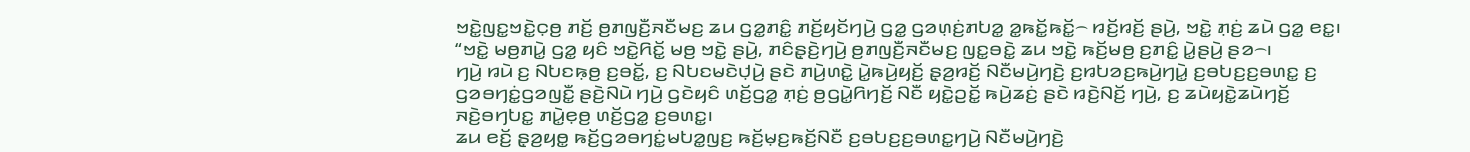ꤠꤢꤧ꤭ꤜꤢ꤭ꤠꤢꤧ꤭ꤍ꤫ꤥ꤬ ꤊꤢꤩ꤬ ꤥ꤬ꤊꤜꤢꤪ꤬ꤏꤢꤪꤗꤢ꤬ ꤘꤣ ꤞꤤ꤭ꤊꤢꤨ꤭ ꤊꤢꤩ꤬ꤟꤢꤩꤚꤣꤧ꤬ ꤞꤤ꤭ ꤞꤤꤛ꤫ꤢꤦ꤬ꤊꤝꤤ꤭ ꤤ꤭ꤒꤢꤩ꤭ꤒꤢꤩ꤭꤮ ꤙꤢꤩ꤬ꤙꤢꤩ꤬ ꤔꤣꤧ꤬, ꤠꤢꤧ꤭ ꤊ꤫ꤢꤦ꤬ ꤘꤣꤧ ꤞꤤ꤭ ꤕꤢ꤭꤯
“ꤠꤢꤧ꤭ ꤗꤥ꤬ꤊꤣꤧ꤭ ꤞꤤ꤭ ꤟꤢꤨ ꤠꤢꤧ꤭ꤖꤢꤩ꤭ ꤗꤥ꤬ ꤠꤢꤧ꤭ ꤔꤣꤧ꤬, ꤊꤢꤨꤔ꤫ꤢꤧ꤬ꤚꤣꤧ꤬ ꤥ꤬ꤊꤜꤢꤪ꤬ꤏꤢꤪꤗꤢ꤬ ꤜꤢ꤭ꤋꤢꤧ꤭ ꤘꤣ ꤠꤢꤧ꤭ ꤒꤢꤩ꤬ꤗꤥ꤬ ꤢ꤬ꤊꤢꤨ꤭ ꤣꤧ꤭ꤔꤣꤧ꤬ ꤔꤤ꤮꤯
ꤚꤣꤧ꤬ ꤙꤣꤧ ꤢ꤬ ꤡꤝꤢꤒ꤫ꤥ꤬ ꤢ꤬ꤋꤢꤩ꤭, ꤢ꤬ ꤡꤝꤢꤗꤢꤧꤓ꤫ꤣꤧ꤬ ꤔꤢꤧ ꤊꤣꤧ꤬ꤛꤢꤧ꤭ ꤣꤧ꤭ꤒꤣꤧ꤬ꤟꤢꤩ꤬ ꤔ꤫ꤤ꤬ꤙꤢꤩ꤬ ꤡꤢꤪꤗꤣꤧ꤬ꤚꤢꤧ꤬ ꤢ꤬ꤙꤝꤤꤢ꤬ꤒꤣꤧ꤬ꤚꤣꤧ꤭ ꤢ꤬ꤋꤝꤢ꤬ꤢ꤬ꤋꤛꤢ꤭ ꤢ꤬ ꤞꤤꤋꤚꤢꤦ꤭ꤞꤤꤜꤢꤪ꤭ ꤔꤢꤧ꤬ꤡꤣꤧ ꤚꤣꤧ꤬ ꤞꤢꤧꤟꤢꤨ ꤛꤢꤩ꤬ꤞꤤ꤭ ꤊ꤫ꤢꤦ꤬ ꤥ꤬ꤞꤣꤧ꤭ꤖꤚꤢꤩ꤬ ꤡꤢꤪ ꤟꤢꤧ꤭ꤑꤢꤩ꤭ ꤒꤣꤧ꤬ꤘꤢꤦ꤬ ꤔꤢꤧ ꤙꤢꤧ꤬ꤡꤢꤩ꤬ ꤚꤣꤧ꤬, ꤢ꤬ ꤘꤣꤧꤟꤢꤧ꤭ꤘꤣꤧꤚꤢꤩ꤬ ꤏꤢꤧ꤬ꤋꤚꤝꤢ꤭ ꤊꤣꤧ꤭ꤕ꤫ꤥ꤬ ꤛꤢꤩ꤬ꤞꤤ꤭ ꤢ꤬ꤋꤛꤢ꤭꤯
ꤘꤣ ꤕꤢꤩ꤬ ꤔ꤫ꤤ꤬ꤟꤥ꤭ ꤒꤢꤩ꤬ꤞꤤꤋꤚꤢꤦ꤭ꤗꤝꤤ꤭ꤜꤢ꤬ ꤒꤢꤩ꤬ꤗ꤫ꤢ꤬ꤒꤢꤩ꤬ꤡꤢꤪ ꤢ꤬ꤋꤝꤢ꤬ꤢ꤬ꤋꤛꤢ꤭ꤚꤣꤧ꤬ ꤡꤢꤪꤗꤣꤧ꤬ꤚꤢꤧ꤬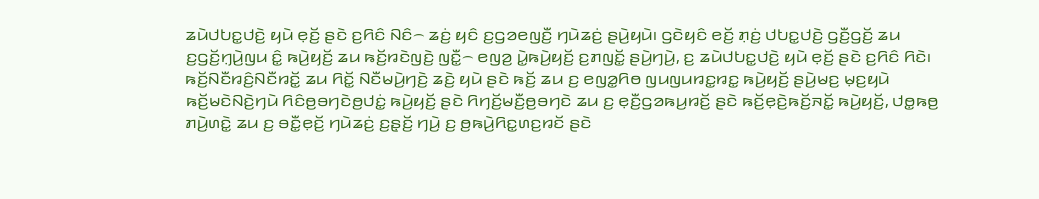ꤘꤣꤧꤓꤝꤢ꤭ꤓꤢꤧ꤬ ꤟꤣꤧ ꤕ꤫ꤢꤩ꤬ ꤔꤢꤧ ꤢ꤬ꤖꤢꤨ ꤡꤢꤨ꤮ ꤘꤢꤦ꤬ ꤟꤢꤨ ꤢ꤬ꤞꤤꤕꤜꤢꤪ꤬ ꤚꤣꤧꤘꤢꤦ꤬ ꤔꤣꤧ꤬ꤟꤣꤧ꤯ ꤞꤢꤧꤟꤢꤨ ꤕꤢꤩ꤬ ꤊ꤫ꤢꤦ꤬ ꤓꤝꤢ꤭ꤓꤢꤧ꤬ ꤞꤢꤪ꤬ꤞꤢꤩ꤬ ꤘꤣ ꤢ꤬ꤞꤢꤩ꤬ꤚ꤫ꤣꤧ꤬ꤜꤣ ꤢꤨ꤭ ꤒꤣꤧ꤬ꤟꤢꤩ꤬ ꤘꤣ ꤒꤢꤩ꤬ꤙꤢꤧꤜꤢꤧ꤬ ꤜꤢꤪ꤭꤮ ꤕꤜꤤ꤬ ꤣꤧ꤭ꤒꤣꤧ꤬ꤟꤢꤩ꤬ ꤢ꤬ꤊꤜꤢꤩ꤭ ꤔꤣꤧ꤬ꤚꤣꤧ꤬, ꤢ꤬ ꤘꤣꤧꤓꤝꤢ꤭ꤓꤢꤧ꤬ ꤟꤣꤧ ꤕ꤫ꤢꤩ꤬ ꤔꤢꤧ ꤢ꤬ꤖꤢꤨ ꤖꤢꤧ꤯
ꤒꤢꤩ꤬ꤡꤢꤪꤙꤢꤨ꤬ꤡꤢꤪꤙꤢꤩ꤭ ꤘꤣ ꤖꤢꤩ꤭ ꤡꤢꤪꤗꤣꤧ꤬ꤚꤢꤧ꤬ ꤘꤢꤧ꤬ ꤟꤣꤧ ꤔꤢꤧ ꤒꤢꤩ꤬ ꤘꤣ ꤢ꤬ ꤕꤜꤤ꤭ꤖꤥ ꤜꤣꤜꤣꤙꤢ꤭ꤙꤢ꤭ ꤒꤣꤧ꤬ꤟꤢꤩ꤬ ꤔꤣꤧ꤬ꤗꤢ꤬ ꤗ꤫ꤢ꤬ꤟꤣꤧ ꤒꤢꤩ꤬ꤗꤢꤧꤡꤢꤧ꤬ꤚꤣꤧ ꤖꤢꤨꤥ꤬ꤋꤚꤢꤧꤥ꤬ꤓꤢꤦ꤭ ꤒꤣꤧ꤬ꤟꤢꤩ꤬ ꤔꤢꤧ ꤖꤚꤢꤩ꤬ꤗꤢꤪ꤬ꤥ꤬ꤋꤚꤢꤧ ꤘꤣ ꤢ꤬ ꤕ꤫ꤢꤪ꤬ꤞꤤꤒꤣ꤬ꤙꤢꤩ꤬ ꤔꤢꤧ ꤒꤢꤩ꤬ꤕ꤫ꤢꤧ꤬ꤒꤢꤩ꤬ꤏꤢꤩ꤭ ꤒꤣꤧ꤬ꤟꤢꤩ꤬, ꤓꤥ꤭ꤒꤥ꤬ ꤊꤣꤧ꤬ꤛꤢꤧ꤭ ꤘꤣ ꤢ꤬ ꤋꤢꤪ꤭ꤕ꤫ꤢꤩ꤬ ꤚꤣꤧꤘꤢꤦ꤬ ꤢ꤬ꤔ꤫ꤢꤩ꤬ ꤚꤣꤧ꤬ ꤢ꤬ ꤥ꤬ꤒꤣꤧ꤬ꤖꤢ꤭ꤛꤢ꤬ꤙꤢꤩ ꤔꤢꤧ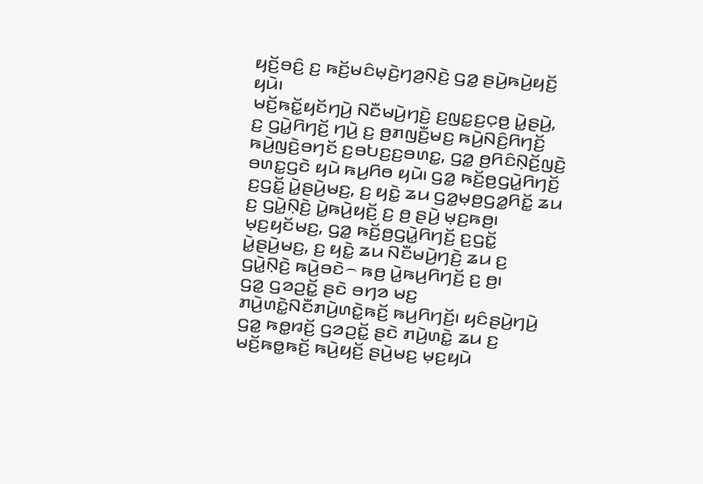ꤟꤢꤩ꤬ꤋꤢꤨ꤬ ꤢ꤬ ꤒꤢꤩ꤬ꤗꤢꤨꤗ꤫ꤢꤧ꤬ꤚꤤ꤬ꤡ꤫ꤢꤧ꤬ ꤞꤤ꤭ ꤔꤣꤧ꤬ꤒꤣꤧ꤬ꤟꤢꤩ꤬ ꤟꤣꤧ꤯
ꤗꤢꤩ꤬ꤒꤢꤩ꤭ꤟꤢꤩꤚꤣꤧ꤬ ꤡꤢꤪꤗꤣꤧ꤬ꤚꤢꤧ꤬ ꤢ꤬ꤜꤢ꤭ꤢ꤬ꤍ꤫ꤥ꤬ ꤣꤧ꤭ꤔꤣꤧ꤬, ꤢ꤬ ꤞꤣꤧ꤭ꤖꤚꤢꤩ꤬ ꤚꤣꤧ꤬ ꤢ꤬ ꤥ꤬ꤊꤜꤢꤪ꤬ꤗꤢ꤬ ꤒꤣꤧ꤬ꤡꤢꤨ꤬ꤖꤚꤢꤩ꤬ ꤒꤣꤧ꤬ꤜꤢꤧ꤬ꤋꤚꤢꤩ ꤢ꤬ꤋꤝꤢ꤬ꤢ꤬ꤋꤛꤢ꤭, ꤞꤤ꤭ ꤥ꤬ꤖꤢꤨꤡ꤫ꤢꤩ꤬ꤜꤢꤧ꤬ ꤋꤛꤢ꤭ꤞꤢꤧ ꤟꤣꤧ ꤒꤣ꤬ꤖꤥ ꤟꤣꤧ꤯ ꤞꤤ꤭ ꤒꤢꤩ꤬ꤥ꤬ꤞꤣꤧ꤭ꤖꤚꤢꤩ꤬ ꤢ꤬ꤞꤢꤩ꤭ ꤣꤧ꤭ꤔꤣꤧ꤬ꤗꤢ꤬, ꤢ꤬ ꤟꤢꤧ꤭ ꤘꤣ ꤞꤤ꤭ꤗ꤫ꤥ꤬ꤞꤤ꤭ꤖꤢꤩ꤭ ꤘꤣ ꤢ꤬ ꤞꤣꤧ꤭ꤡ꤫ꤢꤧ꤬ ꤣꤧ꤭ꤒꤣꤧ꤬ꤟꤢꤩ꤬ ꤢ꤬ ꤥ꤬ ꤔꤣꤧ꤬ ꤗ꤫ꤢ꤬ꤒꤥ꤬꤯ ꤗ꤫ꤢ꤬ꤟꤢꤩꤗꤢ꤬, ꤞꤤ꤭ ꤒꤢꤩ꤬ꤥ꤬ꤞꤣꤧ꤭ꤖꤚꤢꤩ꤬ ꤢ꤬ꤞꤢꤩ꤭ ꤣꤧ꤭ꤔꤣꤧ꤬ꤗꤢ꤬, ꤢ꤬ ꤟꤢꤧ꤭ ꤘꤣ ꤡꤢꤪꤗꤣꤧ꤬ꤚꤢꤧ꤬ ꤘꤣ ꤢ꤬ ꤞꤣꤧ꤭ꤡ꤫ꤢꤧ꤬ ꤒꤣꤧ꤬ꤋꤢꤧ꤮ ꤒꤥ꤬ ꤣꤧ꤭ꤒꤣ꤬ꤖꤚꤢꤩ꤬ ꤢ꤬ ꤥ꤬꤯
ꤞꤤ꤭ ꤞꤤꤑꤢꤩ꤭ ꤔꤢꤧ ꤋꤚꤤ ꤗꤢ꤬ ꤊꤣꤧ꤬ꤛꤢꤧ꤭ꤡꤢꤪꤊꤣꤧ꤬ꤛꤢꤧ꤭ꤒꤢꤩ꤬ ꤒꤣ꤬ꤖꤚꤢꤩ꤬꤯ ꤟꤢꤨꤔꤣꤧ꤬ꤚꤣꤧ꤬ ꤞꤤ꤭ ꤒꤥ꤭ꤙꤢꤩ꤬ ꤞꤤꤑꤢꤩ꤭ ꤔꤢꤧ ꤊꤣꤧ꤬ꤛꤢꤧ꤭ ꤘꤣ ꤢ꤬ ꤗꤢꤩ꤬ꤒꤥ꤭ꤒꤢꤩ꤬ ꤒꤣꤧ꤬ꤟꤢꤩ꤬ ꤔꤣꤧ꤬ꤗꤢ꤬ ꤗ꤫ꤢ꤬ꤟꤣꤧ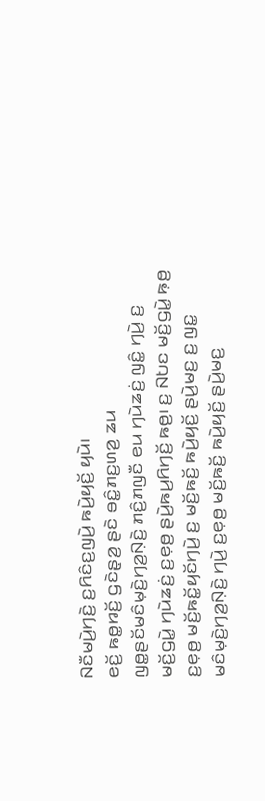ꤡꤢꤪꤗꤣꤧ꤬ꤚꤢꤧ꤬ ꤢ꤬ꤖꤢꤨꤢ꤬ꤜꤣꤧ꤬ ꤒꤣꤧ꤬ꤟꤢꤩ꤬ ꤟꤣꤧ꤯
ꤕꤢꤩ꤬ ꤒꤥ꤭ꤙꤢꤩ꤬ ꤞꤢꤧꤔ꤫ꤤ꤬ ꤔꤢꤧ ꤋꤢꤨ꤭ꤊꤢ꤬ꤛꤤ꤬ ꤘꤣ ꤜꤥ꤭ꤔꤢꤩꤗꤢꤨꤗ꤫ꤢꤧ꤬ꤚꤤ꤬ꤡ꤫ꤢꤧ꤬ ꤊꤢꤨ꤬ꤊꤜꤢꤪ ꤕꤣ ꤚꤣꤧꤘꤢꤦ꤬ ꤜꤢꤨ꤭ ꤚꤣꤧ꤬ ꤢ꤬ ꤗꤢꤩ꤬ꤞꤣꤧ꤭ ꤚꤣꤧꤘꤢꤦ꤬ ꤢ꤬ꤕ꤫ꤥ꤬ ꤔꤣꤧ꤬ꤒꤣ꤬ꤖꤚꤢꤩ꤬ ꤒꤥ꤬꤯ ꤢ꤬ ꤡꤝꤢ ꤗꤢꤩ꤬ꤞꤣꤧ꤭ ꤒ꤫ꤥ꤬ ꤢ꤬ꤕ꤫ꤥ꤬ ꤗꤢꤩ꤬ꤒꤢꤩ꤭ꤟꤢꤩꤚꤣꤧ꤬ ꤢ꤬ ꤗꤢꤩ꤬ꤒꤢꤩ꤬ ꤒꤣꤧ꤬ꤟꤢꤩ꤬ ꤔꤣꤧ꤬ꤗꤢ꤬ ꤢ꤬ ꤜꤢ꤭ ꤗꤢꤨꤗ꤫ꤢꤧ꤬ꤚꤤ꤬ꤡ꤫ꤢꤧ꤬ ꤚꤣꤧ꤬ ꤢ꤬ꤕ꤫ꤥ꤬ ꤗꤢꤩ꤬ꤒꤢꤩ꤬ ꤒꤣꤧ꤬ꤟꤢꤩ꤬ ꤔꤣꤧ꤬ꤗꤢ꤬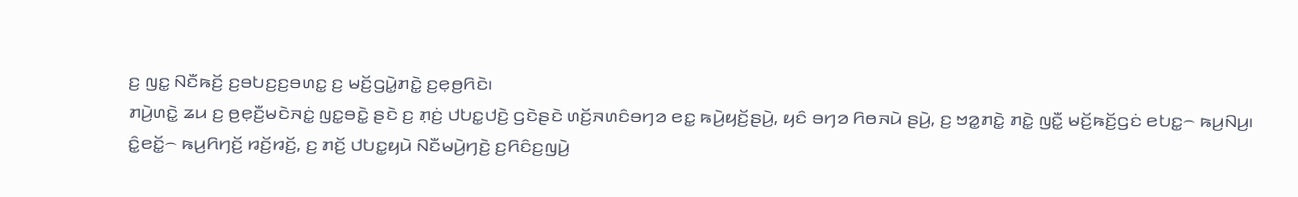ꤢ꤬ ꤜꤢ꤭ ꤡꤢꤪꤒꤢꤩ꤬ ꤢ꤬ꤋꤝꤢ꤬ꤢ꤬ꤋꤛꤢ꤭ ꤢ꤬ ꤗꤢꤩ꤬ꤞꤣꤧ꤭ꤊꤢꤧ꤭ ꤢ꤬ꤕ꤫ꤥ꤬ꤖꤢꤧ꤯
ꤊꤣꤧ꤬ꤛꤢꤧ꤭ ꤘꤣ ꤢ꤬ ꤥ꤬ꤕ꤫ꤢꤪ꤬ꤗꤢꤧꤏꤢꤦ꤭ ꤜꤢ꤭ꤋꤢꤧ꤭ ꤔꤢꤧ ꤢ꤬ ꤊ꤫ꤢꤦ꤬ ꤓꤝꤢ꤭ꤓꤢꤧ꤬ ꤞꤢꤧꤔꤢꤧ ꤛꤢꤩ꤬ꤏꤛꤢꤨꤋꤚꤤ ꤕꤢ꤭ ꤒꤣꤧ꤬ꤟꤢꤩ꤬ꤔꤣꤧ꤬, ꤟꤢꤨ ꤋꤚꤤ ꤖꤥꤏꤣꤧ ꤔꤣꤧ꤬, ꤢ꤬ ꤠꤤ꤭ꤊꤢꤧ꤭ ꤊꤢꤧ꤭ ꤜꤢꤪ꤭ ꤗꤢꤩ꤬ꤒꤢꤩ꤬ꤞꤢꤦ ꤕꤝꤢ꤭꤮ ꤒꤣ꤬ꤡꤣ꤬꤯
ꤢꤨ꤭ꤕꤢꤩ꤭꤮ ꤒꤣ꤬ꤖꤚꤢꤩ꤬ ꤙꤢꤩ꤬ꤙꤢꤩ꤬, ꤢ꤬ ꤊꤢꤩ꤬ ꤓꤝꤢ꤭ꤟꤣꤧ ꤡꤢꤪꤗꤣꤧ꤬ꤚꤢꤧ꤬ ꤢ꤬ꤖꤢꤨꤢ꤬ꤜꤣꤧ꤬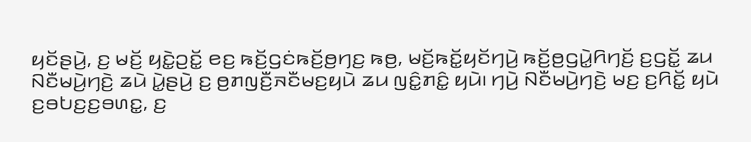ꤟꤢꤩꤔꤣꤧ꤬, ꤢ꤬ ꤗꤢꤩ꤬ ꤟꤢꤧ꤭ꤑꤢꤩ꤭ ꤕꤢ꤬ ꤒꤢꤩ꤬ꤞꤢꤦꤒꤢꤩ꤬ꤥ꤬ꤚꤢ꤬ ꤒꤥ꤬, ꤗꤢꤩ꤬ꤒꤢꤩ꤭ꤟꤢꤩꤚꤣꤧ꤬ ꤒꤢꤩ꤬ꤥ꤬ꤞꤣꤧ꤭ꤖꤚꤢꤩ꤬ ꤢ꤬ꤞꤢꤩ꤭ ꤘꤣ ꤡꤢꤪꤗꤣꤧ꤬ꤚꤢꤧ꤬ ꤘꤣꤧ ꤣꤧ꤭ꤔꤣꤧ꤬ ꤢ꤬ ꤥ꤬ꤊꤜꤢꤪ꤬ꤏꤢꤪꤗꤢ꤬ꤟꤣꤧ ꤘꤣ ꤜꤢꤨ꤭ꤊꤢꤨ꤭ ꤟꤣꤧ꤯ ꤚꤣꤧ꤬ ꤡꤢꤪꤗꤣꤧ꤬ꤚꤢꤧ꤬ ꤗꤢ꤬ ꤢ꤬ꤖꤢꤩ꤭ ꤟꤣꤧ ꤢ꤬ꤋꤝꤢ꤬ꤢ꤬ꤋꤛꤢ꤭, ꤢ꤬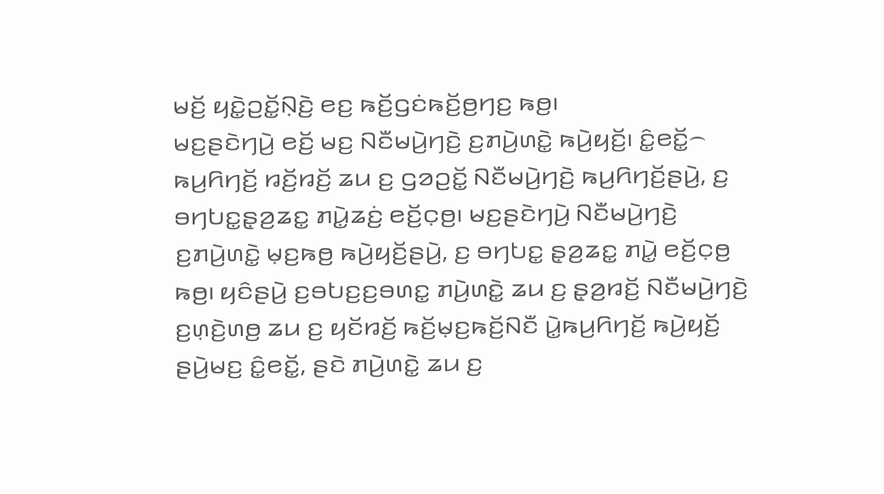ꤗꤢꤩ꤬ ꤟꤢꤧ꤭ꤑꤢꤩ꤭ꤡ꤫ꤢꤧ꤬ ꤕꤢ꤬ ꤒꤢꤩ꤬ꤞꤢꤦꤒꤢꤩ꤬ꤥ꤬ꤚꤢ꤬ ꤒꤥ꤬꤯
ꤗꤢ꤬ꤔꤢꤧꤚꤣꤧ꤬ ꤕꤢꤩ꤬ ꤗꤢ꤬ ꤡꤢꤪꤗꤣꤧ꤬ꤚꤢꤧ꤬ ꤢ꤬ꤊꤣꤧ꤬ꤛꤢꤧ꤭ ꤒꤣꤧ꤬ꤟꤢꤩ꤬꤯ ꤢꤨ꤭ꤕꤢꤩ꤭꤮ ꤒꤣ꤬ꤖꤚꤢꤩ꤬ ꤙꤢꤩ꤬ꤙꤢꤩ꤬ ꤘꤣ ꤢ꤬ ꤞꤤꤑꤢꤩ꤭ ꤡꤢꤪꤗꤣꤧ꤬ꤚꤢꤧ꤬ ꤒꤣ꤬ꤖꤚꤢꤩ꤬ꤔꤣꤧ꤬, ꤢ꤬ ꤋꤚꤝꤢ꤭ꤔ꤫ꤤ꤬ꤘꤢ꤭ ꤊꤣꤧ꤭ꤘꤢꤦ꤬ ꤕꤢꤩ꤬ꤍ꤫ꤥ꤬꤯ ꤗꤢ꤬ꤔꤢꤧꤚꤣꤧ꤬ ꤡꤢꤪꤗꤣꤧ꤬ꤚꤢꤧ꤬ ꤢ꤬ꤊꤣꤧ꤬ꤛꤢꤧ꤭ ꤗ꤫ꤢ꤬ꤒꤥ꤬ ꤒꤣꤧ꤬ꤟꤢꤩ꤬ꤔꤣꤧ꤬, ꤢ꤬ ꤋꤚꤝꤢ꤭ ꤔ꤫ꤤ꤬ꤘꤢ꤭ ꤊꤣꤧ꤭ ꤕꤢꤩ꤬ꤍ꤫ꤥ꤬ ꤒꤥ꤬꤯ ꤟꤢꤨꤔꤣꤧ꤬ ꤢ꤬ꤋꤝꤢ꤬ꤢ꤬ꤋꤛꤢ꤭ ꤊꤣꤧ꤬ꤛꤢꤧ꤭ ꤘꤣ ꤢ꤬ ꤔ꤫ꤤ꤬ꤙꤢꤩ꤬ ꤡꤢꤪꤗꤣꤧ꤬ꤚꤢꤧ꤬ ꤢ꤬ꤛ꤫ꤢꤧ꤬ꤛꤥ꤬ ꤘꤣ ꤢ꤬ ꤟꤢꤩꤙꤢꤩ꤬ ꤒꤢꤩ꤬ꤗ꤫ꤢ꤬ꤒꤢꤩ꤬ꤡꤢꤪ ꤣꤧ꤭ꤒꤣ꤬ꤖꤚꤢꤩ꤬ ꤒꤣꤧ꤬ꤟꤢꤩ꤬ ꤔꤣꤧ꤬ꤗꤢ꤬ ꤢꤨ꤭ꤕꤢꤩ꤭, ꤔꤢꤧ ꤊꤣꤧ꤬ꤛꤢꤧ꤭ ꤘꤣ ꤢ꤬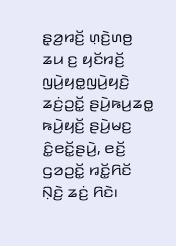ꤔ꤫ꤤ꤬ꤙꤢꤩ꤬ ꤛ꤫ꤢꤧ꤬ꤛꤥ꤬ ꤘꤣ ꤢ꤬ ꤟꤢꤩꤙꤢꤩ꤬ ꤜꤣꤧ꤬ꤟꤥ꤭ꤜꤣꤧ꤬ꤟꤢꤧ꤬ ꤘꤢꤦ꤬ꤑꤢꤩ꤭ ꤔꤣꤧ꤬ꤒꤣ꤬ꤘꤥ꤭ ꤒꤣꤧ꤬ꤟꤢꤩ꤬ ꤔꤣꤧ꤬ꤗꤢ꤬ ꤢꤨ꤭ꤕꤢꤩ꤭ꤔꤣꤧ꤬, ꤕꤢꤩ꤬ ꤞꤤꤑꤢꤩ꤭ ꤙꤢꤩ꤭ꤖꤢꤩ ꤡ꤫ꤢꤧ꤬ ꤘꤢꤦ꤬ ꤖꤢꤧ꤯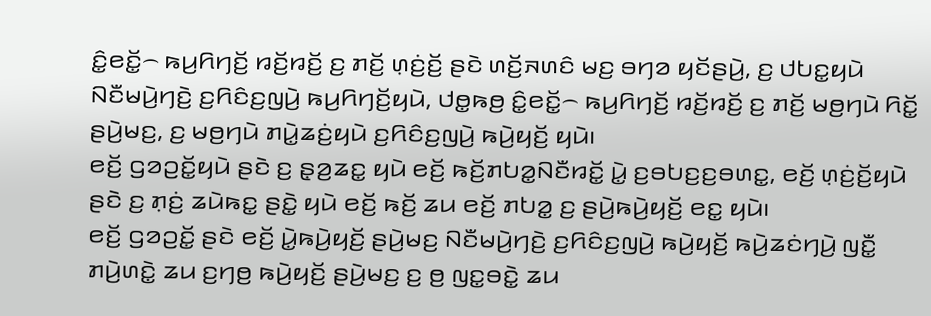ꤢꤨ꤭ꤕꤢꤩ꤭꤮ ꤒꤣ꤬ꤖꤚꤢꤩ꤬ ꤙꤢꤩ꤬ꤙꤢꤩ꤬ ꤢ꤬ ꤊꤢꤩ꤬ ꤛ꤫ꤢꤦ꤬ꤢꤩ꤬ ꤔꤢꤧ ꤛꤢꤩ꤬ꤏꤛꤢꤨ ꤗꤢ꤬ ꤋꤚꤤ ꤟꤢꤩꤔꤣꤧ꤬, ꤢ꤬ ꤓꤝꤢ꤭ꤟꤣꤧ ꤡꤢꤪꤗꤣꤧ꤬ꤚꤢꤧ꤬ ꤢ꤬ꤖꤢꤨꤢ꤬ꤜꤣꤧ꤬ ꤒꤣ꤬ꤖꤚꤢꤩ꤬ꤟꤣꤧ, ꤓꤥ꤭ꤒꤥ꤬ ꤢꤨ꤭ꤕꤢꤩ꤭꤮ ꤒꤣ꤬ꤖꤚꤢꤩ꤬ ꤙꤢꤩ꤬ꤙꤢꤩ꤬ ꤢ꤬ ꤊꤢꤩ꤬ ꤗꤥ꤬ꤚꤣꤧ ꤖꤢꤩ꤭ ꤔꤣꤧ꤬ꤗꤢ꤬, ꤢ꤬ ꤗꤥ꤬ꤚꤣꤧ ꤊꤣꤧ꤭ꤘꤢꤦ꤬ꤟꤣꤧ ꤢ꤬ꤖꤢꤨꤢ꤬ꤜꤣꤧ꤬ ꤒꤣꤧ꤬ꤟꤢꤩ꤬ ꤟꤣꤧ꤯
ꤕꤢꤩ꤬ ꤞꤤꤑꤢꤩ꤭ꤟꤣꤧ ꤔꤢꤧ ꤢ꤬ ꤔ꤫ꤤ꤬ꤘꤢ꤭ ꤟꤣꤧ ꤕꤢꤩ꤬ ꤒꤢꤩ꤬ꤊꤝꤤ꤭ꤡꤢꤪꤙꤢꤩ꤭ ꤣꤧ꤭ ꤢ꤬ꤋꤝꤢ꤬ꤢ꤬ꤋꤛꤢ꤭, ꤕꤢꤩ꤬ ꤛ꤫ꤢꤦ꤬ꤢꤩ꤬ꤟꤣꤧ ꤔꤢꤧ ꤢ꤬ ꤊ꤫ꤢꤦ꤬ ꤘꤣꤧꤒꤢ꤭ ꤔꤢꤧ꤭ ꤟꤣꤧ ꤕꤢꤩ꤬ ꤒꤢꤩ꤬ ꤘꤣ ꤕꤢꤩ꤬ ꤊꤝꤤ꤭ ꤢ꤬ ꤔꤣꤧ꤬ꤒꤣꤧ꤬ꤟꤢꤩ꤬ ꤕꤢ꤭ ꤟꤣꤧ꤯
ꤕꤢꤩ꤬ ꤞꤤꤑꤢꤩ꤭ ꤔꤢꤧ ꤕꤢꤩ꤬ ꤣꤧ꤭ꤒꤣꤧ꤬ꤟꤢꤩ꤬ ꤔꤣꤧ꤬ꤗꤢ꤬ ꤡꤢꤪꤗꤣꤧ꤬ꤚꤢꤧ꤬ ꤢ꤬ꤖꤢꤨꤢ꤬ꤜꤣꤧ꤬ ꤒꤣꤧ꤬ꤟꤢꤩ꤬ ꤒꤣꤧ꤬ꤘꤢꤦꤚꤣꤧ꤬ ꤜꤢꤪ꤭ ꤊꤣꤧ꤬ꤛꤢꤧ꤭ ꤘꤣ ꤢ꤬ꤚꤥ꤬ ꤒꤣꤧ꤬ꤟꤢꤩ꤬ ꤔꤣꤧ꤬ꤗꤢ꤬ ꤢ꤬ ꤥ꤬ ꤜꤢ꤭ꤋꤢꤧ꤭ ꤘꤣ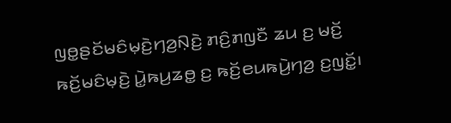ꤜꤥ꤭ꤔꤢꤩꤗꤢꤨꤗ꤫ꤢꤧ꤬ꤚꤤ꤬ꤡ꤫ꤢꤧ꤬ ꤊꤢꤨ꤬ꤊꤜꤢꤪ ꤘꤣ ꤢ꤬ ꤗꤢꤩ꤬ ꤒꤢꤩ꤬ꤗꤢꤨꤗ꤫ꤢꤧ꤬ ꤣꤧ꤭ꤒꤣ꤬ꤘꤥ꤭ ꤢ꤬ ꤒꤢꤩ꤬ꤕꤣꤒꤣꤧ꤬ꤚꤤ꤬ ꤢ꤬ꤜꤢꤩ꤭꤯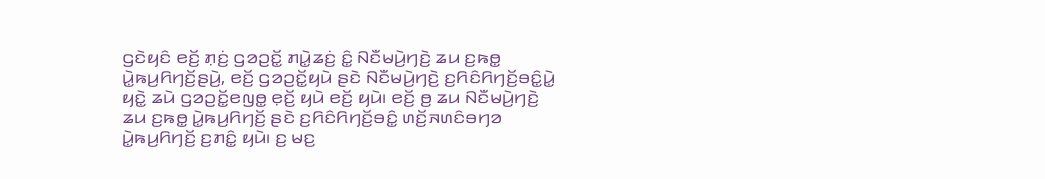ꤞꤢꤧꤟꤢꤨ ꤕꤢꤩ꤬ ꤊ꤫ꤢꤦ꤬ ꤞꤤꤑꤢꤩ꤭ ꤊꤣꤧ꤭ꤘꤢꤦ꤬ ꤢꤨ꤭ ꤡꤢꤪꤗꤣꤧ꤬ꤚꤢꤧ꤬ ꤘꤣ ꤢ꤬ꤒꤥ꤭ ꤣꤧ꤭ꤒꤣ꤬ꤖꤚꤢꤩ꤬ꤔꤣꤧ꤬, ꤕꤢꤩ꤬ ꤞꤤꤑꤢꤩ꤭ꤟꤣꤧ ꤔꤢꤧ ꤡꤢꤪꤗꤣꤧ꤬ꤚꤢꤧ꤬ ꤢ꤬ꤖꤢꤨꤖꤚꤢꤩ꤬ꤋꤢꤨ꤭ꤣꤧ꤭ ꤟꤢꤧ꤭ ꤘꤣꤧ ꤞꤤꤑꤢꤩ꤭ꤕꤜꤥ꤭ ꤕ꤫ꤢꤩ꤬ ꤟꤣꤧ ꤕꤢꤩ꤬ ꤟꤣꤧ꤯ ꤕꤢꤩ꤬ ꤥ꤬ ꤘꤣ ꤡꤢꤪꤗꤣꤧ꤬ꤚꤢꤧ꤬ ꤘꤣ ꤢ꤬ꤒꤥ꤭ ꤣꤧ꤭ꤒꤣ꤬ꤖꤚꤢꤩ꤬ ꤔꤢꤧ ꤢ꤬ꤖꤢꤨꤖꤚꤢꤩ꤬ꤋꤢꤨ꤭ ꤛꤢꤩ꤬ꤏꤛꤢꤨꤋꤚꤤ ꤣꤧ꤭ꤒꤣ꤬ꤖꤚꤢꤩ꤬ ꤢ꤬ꤊꤢꤨ꤭ ꤟꤣꤧ꤯ ꤢ꤬ ꤗꤢ꤬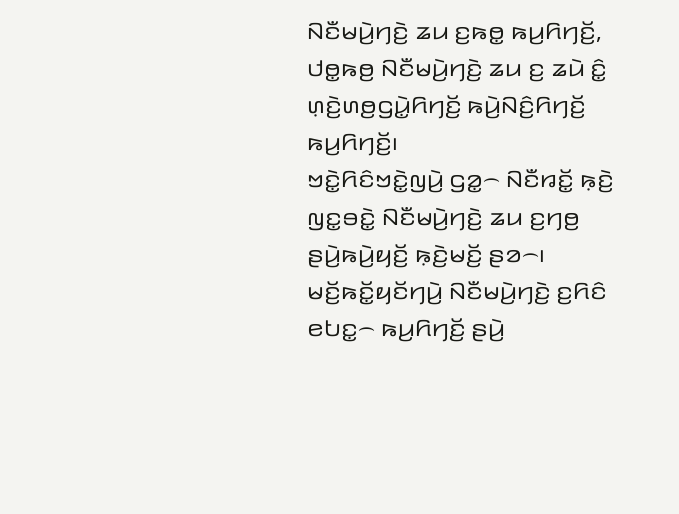ꤡꤢꤪꤗꤣꤧ꤬ꤚꤢꤧ꤬ ꤘꤣ ꤢ꤬ꤒꤥ꤭ ꤒꤣ꤬ꤖꤚꤢꤩ꤬, ꤓꤥ꤭ꤒꤥ꤬ ꤡꤢꤪꤗꤣꤧ꤬ꤚꤢꤧ꤬ ꤘꤣ ꤢ꤬ ꤘꤣꤧ ꤢꤨ꤭ ꤛ꤫ꤢꤧ꤬ꤛꤥ꤬ꤞꤣꤧ꤭ꤖꤚꤢꤩ꤬ ꤒꤣꤧ꤬ꤡꤢꤨ꤬ꤖꤚꤢꤩ꤬ ꤒꤣ꤬ꤖꤚꤢꤩ꤬꤯
ꤠꤢꤧ꤭ꤖꤢꤨꤠꤢꤧ꤭ꤜꤣꤧ꤬ ꤞꤤ꤭꤮ ꤡꤢꤪꤙꤢꤩ꤭ ꤒ꤫ꤢꤧ꤬ ꤜꤢ꤭ꤋꤢꤧ꤭ ꤡꤢꤪꤗꤣꤧ꤬ꤚꤢꤧ꤬ ꤘꤣ ꤢ꤬ꤚꤥ꤬ ꤔꤣꤧ꤬ꤒꤣꤧ꤬ꤟꤢꤩ꤬ ꤒ꤫ꤢꤧ꤬ꤗꤢꤩ꤬ ꤔꤤ꤮꤯
ꤗꤢꤩ꤬ꤒꤢꤩ꤭ꤟꤢꤩꤚꤣꤧ꤬ ꤡꤢꤪꤗꤣꤧ꤬ꤚꤢꤧ꤬ ꤢ꤬ꤖꤢꤨ ꤕꤝꤢ꤭꤮ ꤒꤣ꤬ꤖꤚꤢꤩ꤬ ꤔꤣꤧ꤬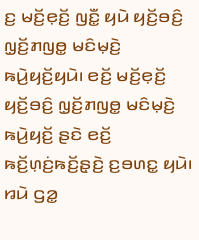ꤢ꤬ ꤗꤢꤩ꤬ꤕ꤫ꤢꤩ꤬ ꤜꤢꤪ꤭ ꤟꤣꤧ ꤟꤢꤩ꤬ꤋꤢꤨ꤬ ꤜ꤫ꤢꤩ꤬ꤊꤜꤥ꤭ ꤗꤢꤨꤗ꤫ꤢꤧ꤬ ꤒꤣꤧ꤬ꤟꤢꤩ꤬ꤟꤣꤧ꤯ ꤕꤢꤩ꤬ ꤗꤢꤩ꤬ꤕ꤫ꤢꤩ꤬ ꤟꤢꤩ꤬ꤋꤢꤨ꤬ ꤜ꤫ꤢꤩ꤬ꤊꤜꤥ꤭ ꤗꤢꤨꤗ꤫ꤢꤧ꤬ ꤒꤣꤧ꤬ꤟꤢꤩ꤬ ꤔꤢꤧ ꤕꤢꤩ꤬ ꤒꤢꤩ꤬ꤛ꤫ꤢꤦ꤬ꤒꤢꤩ꤬ꤔ꤫ꤢꤧ꤬ ꤢ꤬ꤋꤛꤢ꤭ ꤟꤣꤧ꤯
ꤙꤣꤧ ꤞꤤ꤭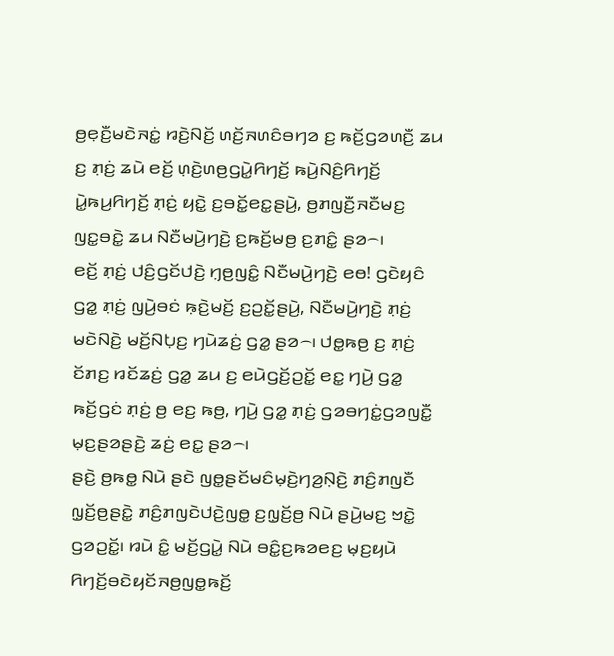ꤥ꤬ꤕ꤫ꤢꤪ꤬ꤗꤢꤧꤏꤢꤦ꤭ ꤙꤢꤧ꤬ꤡꤢꤩ꤬ ꤛꤢꤩ꤬ꤏꤛꤢꤨꤋꤚꤤ ꤢ꤬ ꤒꤢꤩ꤬ꤞꤤꤛꤢꤪ꤬ ꤘꤣ ꤢ꤬ ꤊ꤫ꤢꤦ꤬ ꤘꤣꤧ ꤕꤢꤩ꤬ ꤛ꤫ꤢꤧ꤬ꤛꤥ꤬ꤞꤣꤧ꤭ꤖꤚꤢꤩ꤬ ꤒꤣꤧ꤬ꤡꤢꤨ꤬ꤖꤚꤢꤩ꤬ ꤣꤧ꤭ꤒꤣ꤬ꤖꤚꤢꤩ꤬ ꤊ꤫ꤢꤦ꤬ ꤟꤢꤧ꤭ ꤢ꤬ꤋꤢꤩ꤭ꤕꤢ꤭ꤔꤣꤧ꤬, ꤥ꤬ꤊꤜꤢꤪ꤬ꤏꤢꤪꤗꤢ꤬ ꤜꤢ꤭ꤋꤢꤧ꤭ ꤘꤣ ꤡꤢꤪꤗꤣꤧ꤬ꤚꤢꤧ꤬ ꤢ꤬ꤒꤢꤩ꤬ꤗꤥ꤬ ꤢ꤬ꤊꤢꤨ꤭ ꤔꤤ꤮꤯
ꤕꤢꤩ꤬ ꤊ꤫ꤢꤦ꤬ ꤓꤢꤨ꤬ꤞꤢꤩꤓꤢꤧ꤬ ꤚ꤫ꤥ꤬ꤜꤢꤨ꤭ ꤡꤢꤪꤗꤣꤧ꤬ꤚꤢꤧ꤬ ꤕꤥ! ꤞꤢꤧꤟꤢꤨ ꤞꤤ꤭ ꤊ꤫ꤢꤦ꤬ ꤜꤣꤧ꤬ꤋꤢꤦ ꤒ꤫ꤢꤧ꤬ꤗꤢꤩ꤬ ꤢ꤬ꤑꤢꤩ꤭ꤔꤣꤧ꤬, ꤡꤢꤪꤗꤣꤧ꤬ꤚꤢꤧ꤬ ꤊ꤫ꤢꤦ꤬ ꤗꤢꤧꤡꤢꤧ꤬ ꤗꤢꤩ꤬ꤡꤝ꤫ꤢ꤬ ꤚꤣꤧꤘꤢꤦ꤬ ꤞꤤ꤭ ꤔꤤ꤮꤯ ꤓꤥ꤭ꤒꤥ꤬ ꤢ꤬ ꤊ꤫ꤢꤦ꤬ ꤢꤩꤊꤢ꤬ ꤙꤢꤩꤘꤢꤦ꤬ ꤞꤤ꤭ ꤘꤣ ꤢ꤬ ꤕꤣꤧꤞꤢꤩ꤬ꤑꤢꤩ꤭ ꤕꤢ꤭ ꤚꤣꤧ꤬ ꤞꤤ꤭ ꤒꤢꤩ꤬ꤞꤢꤦ ꤊ꤫ꤢꤦ꤬ ꤥ꤬ ꤕꤢ꤬ ꤒꤥ꤬, ꤚꤣꤧ꤬ ꤞꤤ꤭ ꤊ꤫ꤢꤦ꤬ ꤞꤤꤋꤚꤢꤦ꤭ꤞꤤꤜꤢꤪ꤭ ꤗ꤫ꤢ꤬ꤔꤤꤔꤢꤧ꤬ ꤘꤢꤦ꤬ ꤕꤢ꤭ ꤔꤤ꤮꤯
ꤔꤢꤧ꤬ ꤥ꤬ꤒꤥ꤭ ꤡꤣꤧ ꤔꤢꤧ ꤜꤥ꤭ꤔꤢꤩꤗꤢꤨꤗ꤫ꤢꤧ꤬ꤚꤤ꤬ꤡ꤫ꤢꤧ꤬ ꤊꤢꤨ꤬ꤊꤜꤢꤪ ꤜ꤫ꤢꤩ꤬ꤥ꤬ꤔꤢꤧ꤭ ꤊꤢꤨ꤬ꤊꤜꤢꤧꤓꤢꤧ꤬ꤜꤥ꤭ ꤢ꤬ꤜ꤫ꤢꤩ꤬ꤥ꤬ ꤡꤣꤧ ꤔꤣꤧ꤬ꤗꤢ꤬ ꤠꤢꤧ꤭ ꤞꤤꤑꤢꤩ꤭꤯ ꤙꤣꤧ ꤢꤨ꤭ ꤗꤢꤩ꤬ꤞꤣꤧ꤭ ꤡꤣꤧ ꤋꤢꤨ꤭ꤢ꤬ꤒꤤꤕꤢ꤬ ꤗ꤫ꤢ꤬ꤟꤣꤧ ꤖꤚꤢꤩ꤬ꤋꤢꤧꤟꤢꤩꤏꤥ꤬ꤜꤥ꤭ꤒꤢꤩ꤬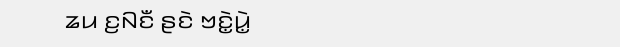ꤘꤣ ꤢ꤬ꤡꤢꤪ ꤔꤢꤧ ꤠꤢꤧ꤭ꤣꤧ꤭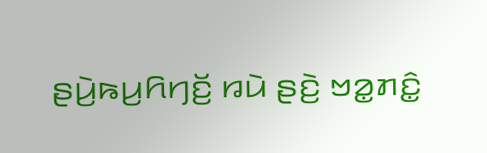ꤔꤣꤧ꤬ꤒꤣ꤬ꤖꤚꤢꤩ꤬ ꤙꤣꤧ ꤔꤢꤧ꤬ ꤠꤤ꤭ꤊꤢꤨ꤭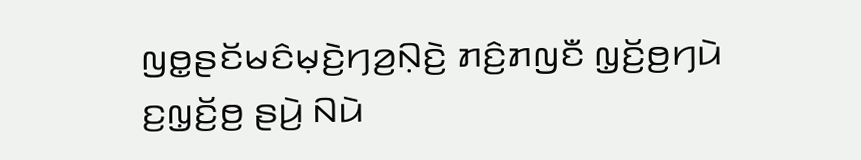ꤜꤥ꤭ꤔꤢꤩꤗꤢꤨꤗ꤫ꤢꤧ꤬ꤚꤤ꤬ꤡ꤫ꤢꤧ꤬ ꤊꤢꤨ꤬ꤊꤜꤢꤪ ꤜ꤫ꤢꤩ꤬ꤥ꤬ꤚꤣꤧ ꤢ꤬ꤜ꤫ꤢꤩ꤬ꤥ꤬ ꤔꤣꤧ꤬ ꤡꤣꤧ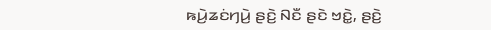ꤒꤣꤧ꤬ꤘꤢꤦꤚꤣꤧ꤬ ꤔꤢꤧ꤬ ꤡꤢꤪ ꤔꤢꤧ ꤠꤢꤧ꤭, ꤔꤢꤧ꤬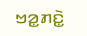ꤠꤤ꤭ꤊꤢꤧ꤭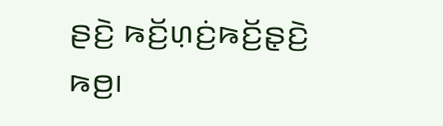ꤔꤢꤧ꤬ ꤒꤢꤩ꤬ꤛ꤫ꤢꤦ꤬ꤒꤢꤩ꤬ꤔ꤫ꤢꤧ꤬ ꤒꤥ꤬꤯